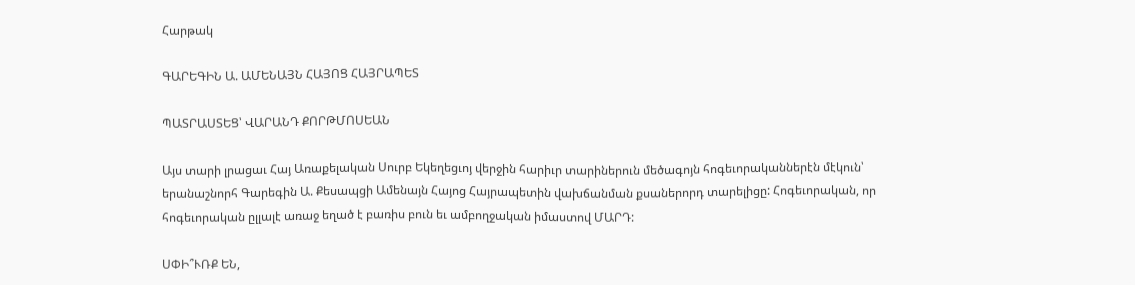Հարթակ

ԳԱՐԵԳԻՆ Ա. ԱՄԵՆԱՅՆ ՀԱՅՈՑ ՀԱՅՐԱՊԵՏ

ՊԱՏՐԱՍՏԵՑ՝ ՎԱՐԱՆԴ ՔՈՐԹՄՈՍԵԱՆ

Այս տարի լրացաւ Հայ Առաքելական Սուրբ Եկեղեցւոյ վերջին հարիւր տարիներուն մեծագոյն հոգեւորականներէն մէկուն՝ երանաշնորհ Գարեգին Ա. Քեսապցի Ամենայն Հայոց Հայրապետին վախճանման քսաներորդ տարելիցը: Հոգեւորական, որ հոգեւորական ըլլալէ առաջ եղած է բառիս բուն եւ ամբողջական իմաստով ՄԱՐԴ:

ՍՓԻ՞ՒՌՔ ԵՆ,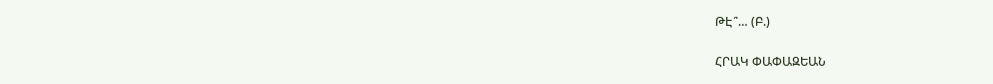ԹԷ՞… (Բ.)

ՀՐԱԿ ՓԱՓԱԶԵԱՆ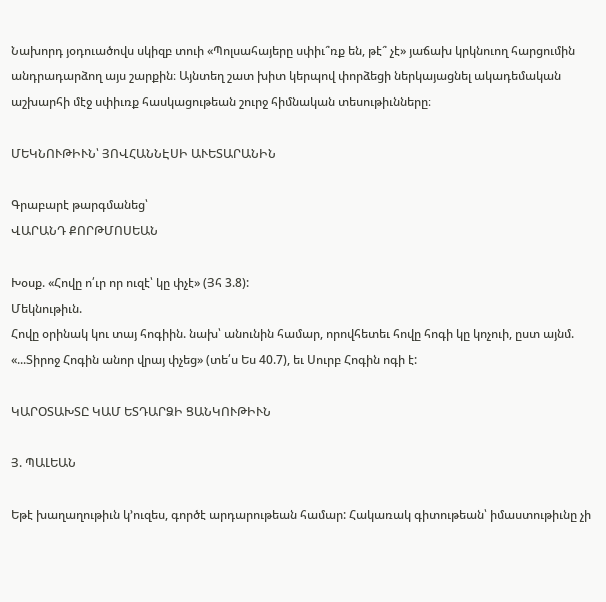Նախորդ յօդուածովս սկիզբ տուի «Պոլսահայերը սփիւ՞ռք են, թէ՞ չէ» յաճախ կրկնուող հարցումին անդրադարձող այս շարքին։ Այնտեղ շատ խիտ կերպով փորձեցի ներկայացնել ակադեմական աշխարհի մէջ սփիւռք հասկացութեան շուրջ հիմնական տեսութիւնները։

ՄԵԿՆՈՒԹԻՒՆ՝ ՅՈՎՀԱՆՆԷՍԻ ԱՒԵՏԱՐԱՆԻՆ

Գրաբարէ թարգմանեց՝
ՎԱՐԱՆԴ ՔՈՐԹՄՈՍԵԱՆ

Խօսք. «Հովը ո՛ւր որ ուզէ՝ կը փչէ» (Յհ 3.8):
Մեկնութիւն.
Հովը օրինակ կու տայ հոգիին. նախ՝ անունին համար, որովհետեւ հովը հոգի կը կոչուի, ըստ այնմ. «...Տիրոջ Հոգին անոր վրայ փչեց» (տե՛ս Ես 40.7), եւ Սուրբ Հոգին ոգի է:

ԿԱՐՕՏԱԽՏԸ ԿԱՄ ԵՏԴԱՐՁԻ ՑԱՆԿՈՒԹԻՒՆ

Յ. ՊԱԼԵԱՆ

Եթէ խաղաղութիւն կ՚ուզես, գործէ արդարութեան համար: Հակառակ գիտութեան՝ իմաստութիւնը չի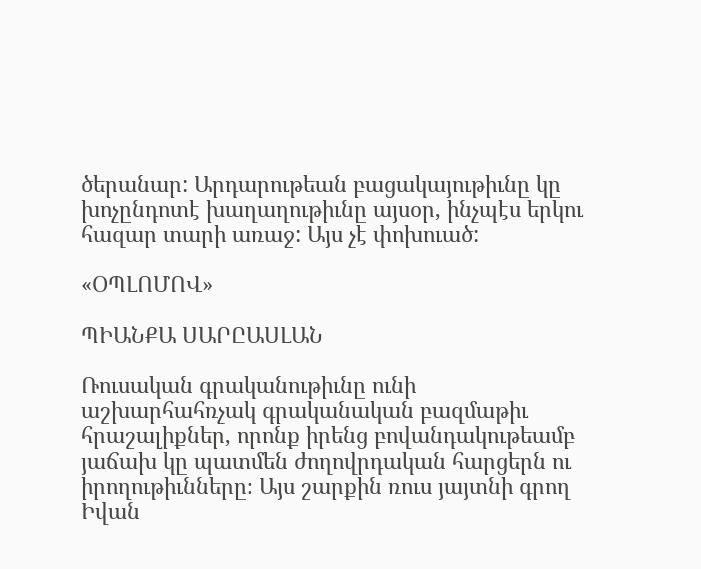ծերանար: Արդարութեան բացակայութիւնը կը խոչընդոտէ խաղաղութիւնը այսօր, ինչպէս երկու հազար տարի առաջ: Այս չէ փոխուած:

«ՕՊԼՈՄՈՎ»

ՊԻԱՆՔԱ ՍԱՐԸԱՍԼԱՆ

Ռուսական գրականութիւնը ունի աշխարհահռչակ գրականական բազմաթիւ հրաշալիքներ, որոնք իրենց բովանդակութեամբ յաճախ կը պատմեն ժողովրդական հարցերն ու իրողութիւնները։ Այս շարքին ռուս յայտնի գրող Իվան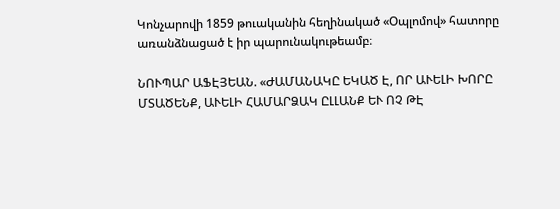Կոնչարովի 1859 թուականին հեղինակած «Օպլոմով» հատորը առանձնացած է իր պարունակութեամբ։

ՆՈՒՊԱՐ ԱՖԷՅԵԱՆ. «ԺԱՄԱՆԱԿԸ ԵԿԱԾ Է, ՈՐ ԱՒԵԼԻ ԽՈՐԸ ՄՏԱԾԵՆՔ, ԱՒԵԼԻ ՀԱՄԱՐՁԱԿ ԸԼԼԱՆՔ ԵՒ ՈՉ ԹԷ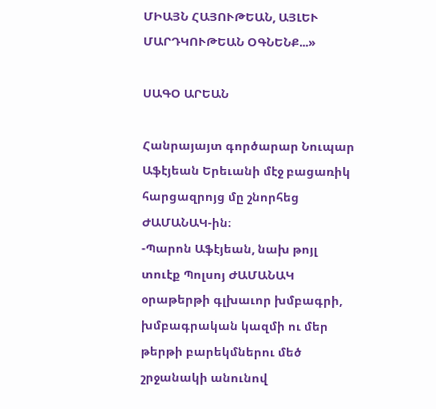ՄԻԱՅՆ ՀԱՅՈՒԹԵԱՆ, ԱՅԼԵՒ ՄԱՐԴԿՈՒԹԵԱՆ ՕԳՆԵՆՔ...»

ՍԱԳՕ ԱՐԵԱՆ

Հանրայայտ գործարար Նուպար Աֆէյեան Երեւանի մէջ բացառիկ հարցազրոյց մը շնորհեց ԺԱՄԱՆԱԿ-ին։
-Պարոն Աֆէյեան, նախ թոյլ տուէք Պոլսոյ ԺԱՄԱՆԱԿ օրաթերթի գլխաւոր խմբագրի, խմբագրական կազմի ու մեր թերթի բարեկմներու մեծ շրջանակի անունով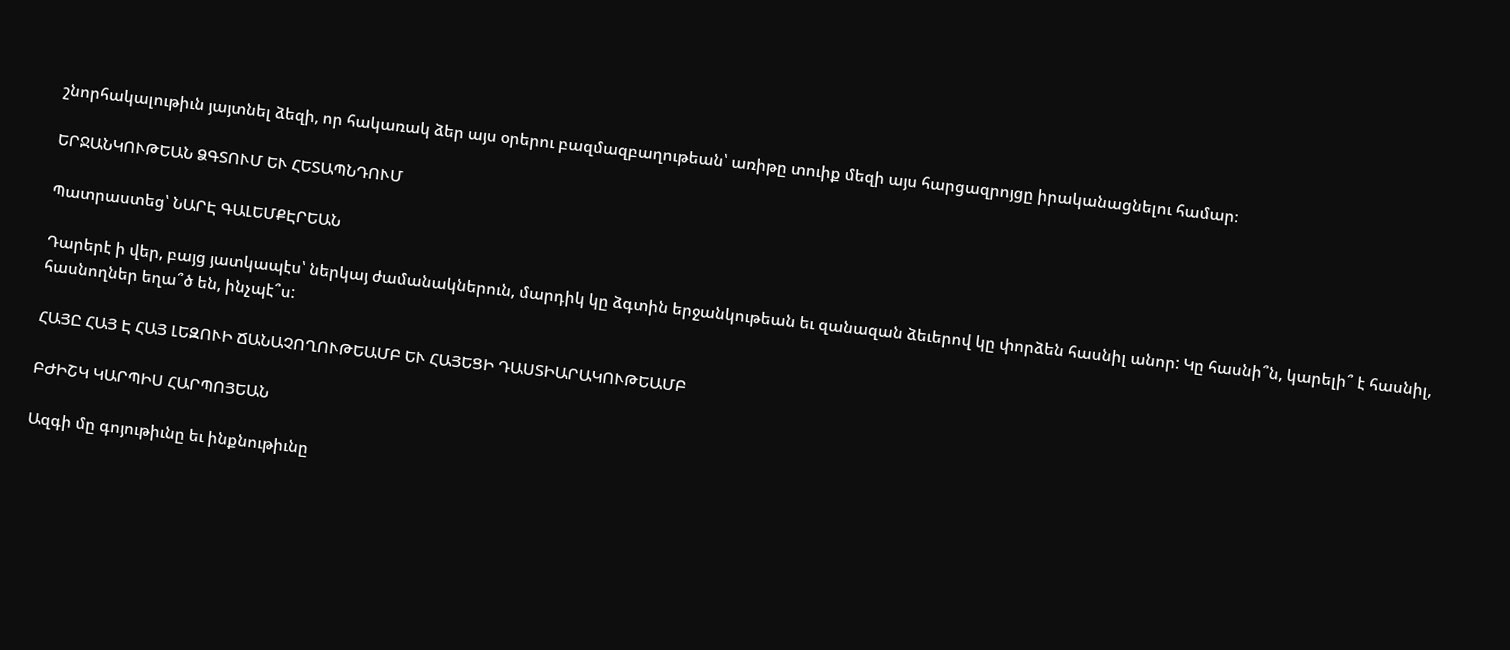շնորհակալութիւն յայտնել ձեզի, որ հակառակ ձեր այս օրերու բազմազբաղութեան՝ առիթը տուիք մեզի այս հարցազրոյցը իրականացնելու համար։

ԵՐՋԱՆԿՈՒԹԵԱՆ ՁԳՏՈՒՄ ԵՒ ՀԵՏԱՊՆԴՈՒՄ

Պատրաստեց՝ ՆԱՐԷ ԳԱԼԵՄՔԷՐԵԱՆ

Դարերէ ի վեր, բայց յատկապէս՝ ներկայ ժամանակներուն, մարդիկ կը ձգտին երջանկութեան եւ զանազան ձեւերով կը փորձեն հասնիլ անոր: Կը հասնի՞ն, կարելի՞ է հասնիլ, հասնողներ եղա՞ծ են, ինչպէ՞ս:

ՀԱՅԸ ՀԱՅ Է ՀԱՅ ԼԵԶՈՒԻ ՃԱՆԱՉՈՂՈՒԹԵԱՄԲ ԵՒ ՀԱՅԵՑԻ ԴԱՍՏԻԱՐԱԿՈՒԹԵԱՄԲ

ԲԺԻՇԿ ԿԱՐՊԻՍ ՀԱՐՊՈՅԵԱՆ

Ազգի մը գոյութիւնը եւ ինքնութիւնը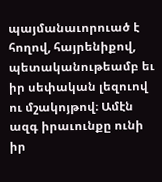պայմանաւորուած է հողով, հայրենիքով, պետականութեամբ եւ իր սեփական լեզուով ու մշակոյթով։ Ամէն ազգ իրաւունքը ունի իր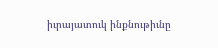իւրայատուկ ինքնութիւնը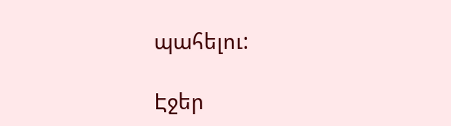պահելու:

Էջեր